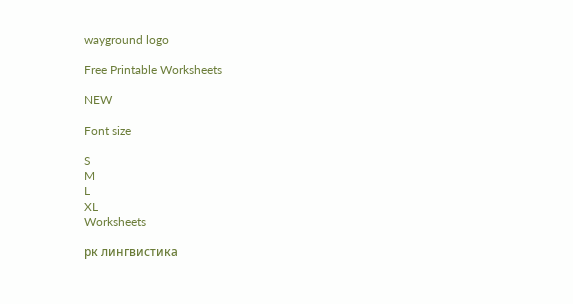wayground logo

Free Printable Worksheets

NEW

Font size

S
M
L
XL
Worksheets

рк лингвистика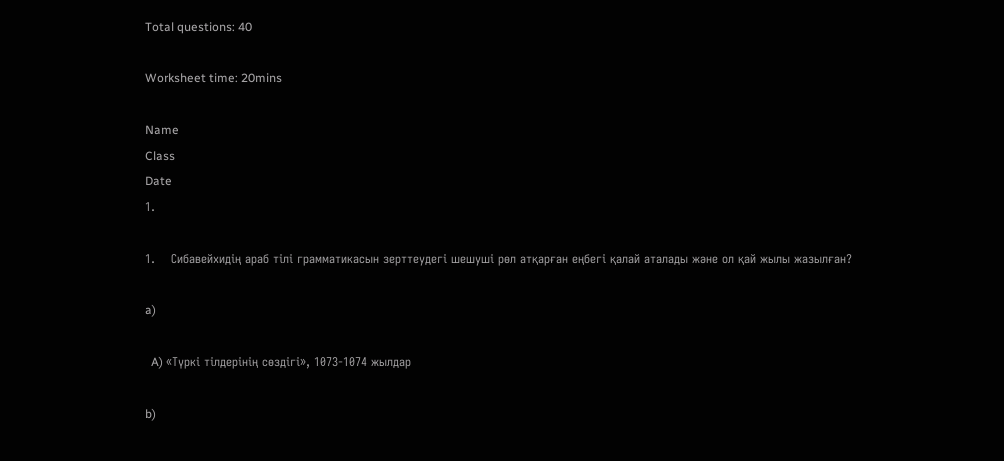Total questions: 40

Worksheet time: 20mins

Name
Class
Date
1.

1.    Сибавейхидің араб тілі грамматикасын зерттеудегі шешуші рөл атқарған еңбегі қалай аталады және ол қай жылы жазылған?

a)

  A) «Түркі тілдерінің сөздігі», 1073-1074 жылдар

b)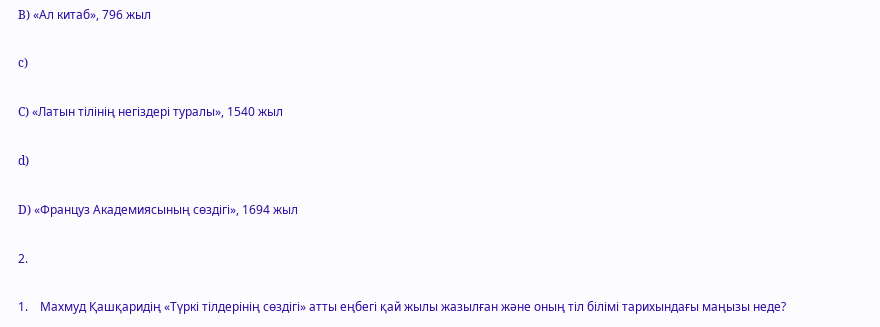B) «Ал китаб», 796 жыл

c)

C) «Латын тілінің негіздері туралы», 1540 жыл

d)

D) «Француз Академиясының сөздігі», 1694 жыл

2.

1.    Махмуд Қашқаридің «Түркі тілдерінің сөздігі» атты еңбегі қай жылы жазылған және оның тіл білімі тарихындағы маңызы неде?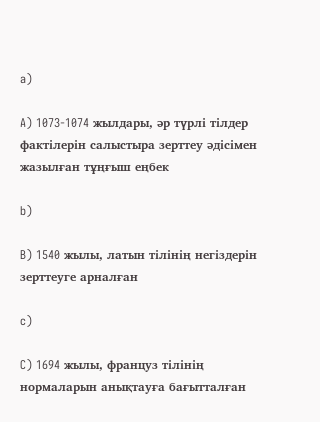a)

A) 1073-1074 жылдары, әр түрлі тілдер фактілерін салыстыра зерттеу әдісімен жазылған тұңғыш еңбек

b)

B) 1540 жылы, латын тілінің негіздерін зерттеуге арналған

c)

C) 1694 жылы, француз тілінің нормаларын анықтауға бағытталған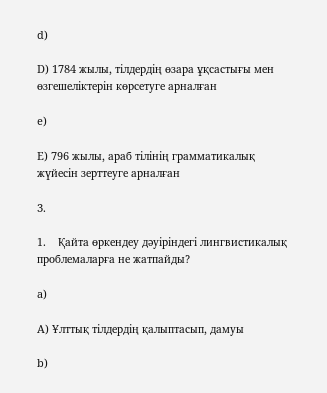d)

D) 1784 жылы, тілдердің өзара ұқсастығы мен өзгешеліктерін көрсетуге арналған

e)

E) 796 жылы, араб тілінің грамматикалық жүйесін зерттеуге арналған

3.

1.    Қайта өркендеу дәуіріндегі лингвистикалық проблемаларға не жатпайды?

a)

A) Ұлттық тілдердің қалыптасып, дамуы

b)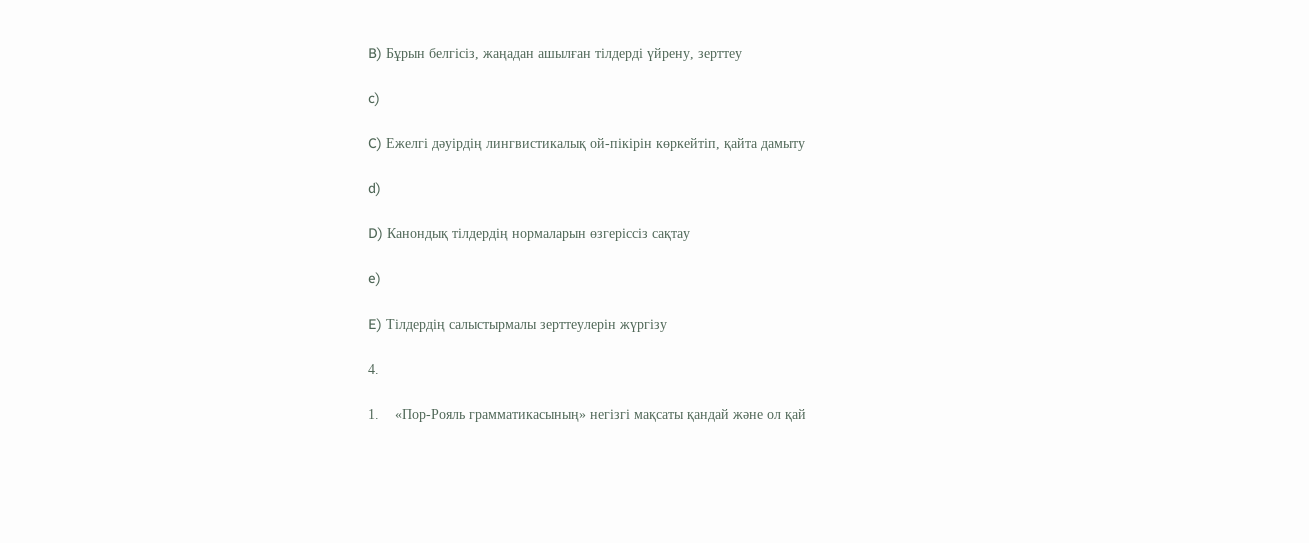B) Бұрын белгісіз, жаңадан ашылған тілдерді үйрену, зерттеу

c)

C) Ежелгі дәуірдің лингвистикалық ой-пікірін көркейтіп, қайта дамыту

d)

D) Канондық тілдердің нормаларын өзгеріссіз сақтау

e)

E) Тілдердің салыстырмалы зерттеулерін жүргізу

4.

1.    «Пор-Рояль грамматикасының» негізгі мақсаты қандай және ол қай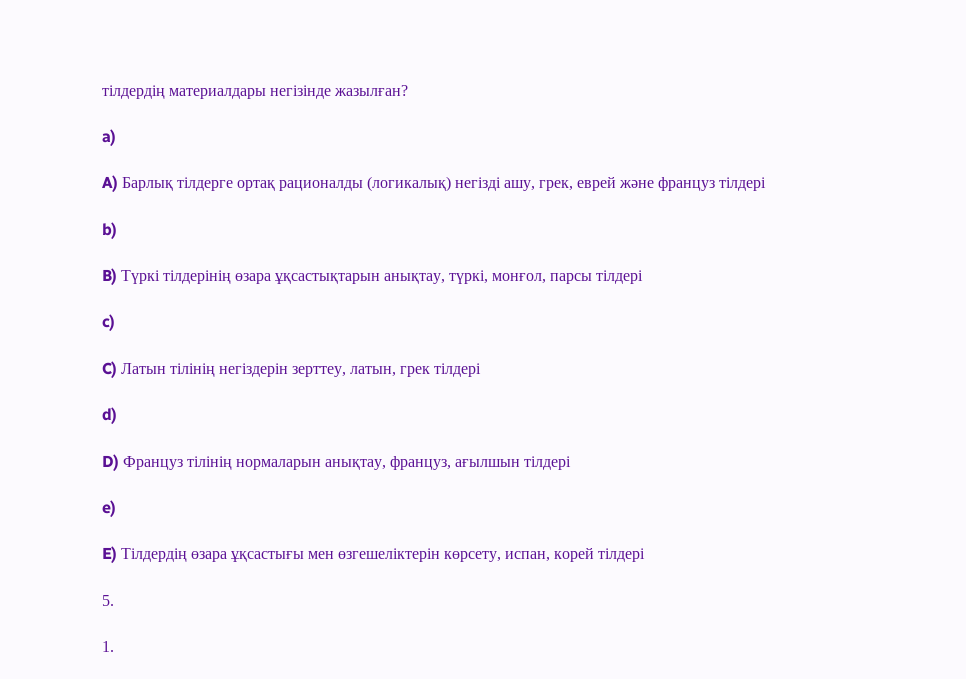тілдердің материалдары негізінде жазылған?

a)

A) Барлық тілдерге ортақ рационалды (логикалық) негізді ашу, грек, еврей және француз тілдері

b)

B) Түркі тілдерінің өзара ұқсастықтарын анықтау, түркі, монғол, парсы тілдері

c)

C) Латын тілінің негіздерін зерттеу, латын, грек тілдері

d)

D) Француз тілінің нормаларын анықтау, француз, ағылшын тілдері

e)

E) Тілдердің өзара ұқсастығы мен өзгешеліктерін көрсету, испан, корей тілдері

5.

1.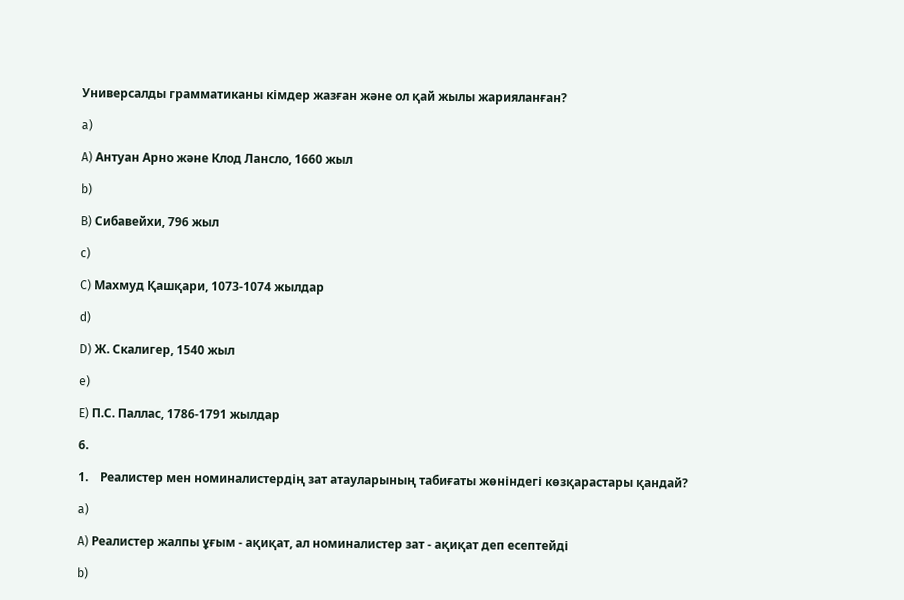Универсалды грамматиканы кімдер жазған және ол қай жылы жарияланған?

a)

A) Антуан Арно және Клод Лансло, 1660 жыл

b)

B) Сибавейхи, 796 жыл

c)

C) Махмуд Қашқари, 1073-1074 жылдар

d)

D) Ж. Скалигер, 1540 жыл

e)

E) П.С. Паллас, 1786-1791 жылдар

6.

1.    Реалистер мен номиналистердің зат атауларының табиғаты жөніндегі көзқарастары қандай?

a)

A) Реалистер жалпы ұғым - ақиқат, ал номиналистер зат - ақиқат деп есептейді

b)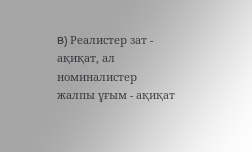B) Реалистер зат - ақиқат, ал номиналистер жалпы ұғым - ақиқат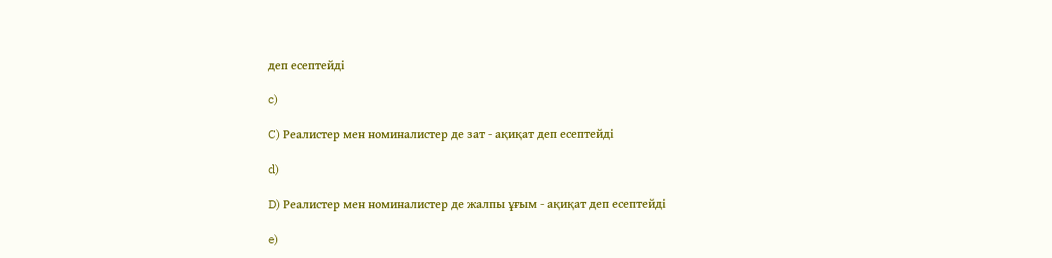деп есептейді

c)

C) Реалистер мен номиналистер де зат - ақиқат деп есептейді

d)

D) Реалистер мен номиналистер де жалпы ұғым - ақиқат деп есептейді

e)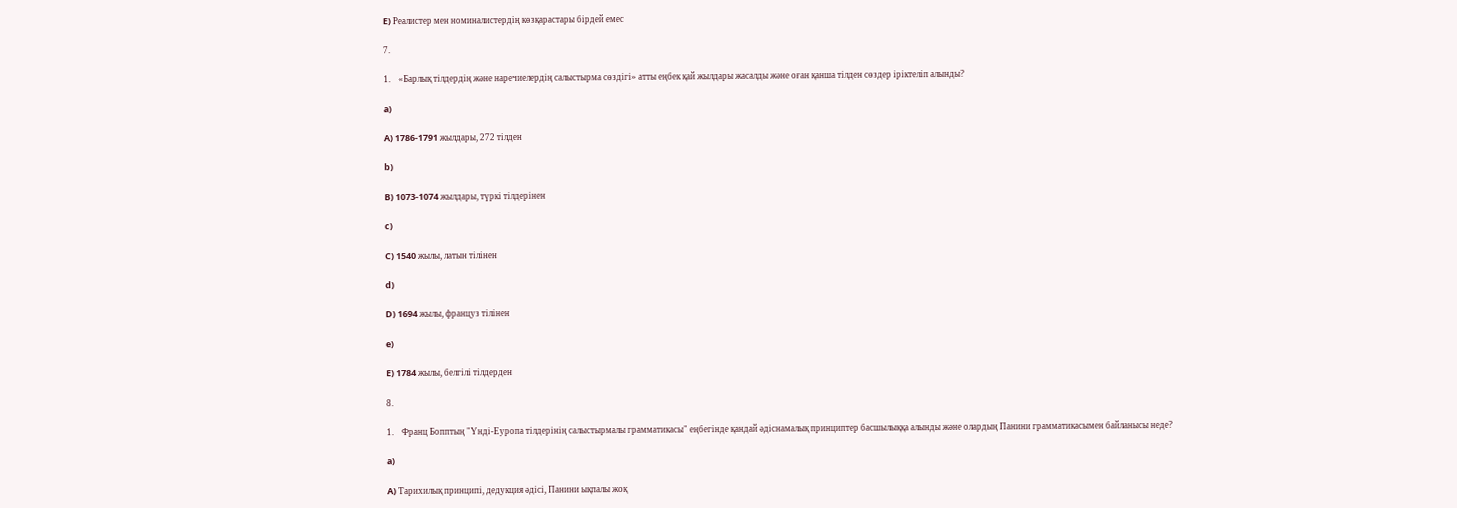E) Реалистер мен номиналистердің көзқарастары бірдей емес

7.

1.    «Барлық тілдердің және наречиелердің салыстырма сөздігі» атты еңбек қай жылдары жасалды және оған қанша тілден сөздер іріктеліп алынды?

a)

A) 1786-1791 жылдары, 272 тілден

b)

B) 1073-1074 жылдары, түркі тілдерінен

c)

C) 1540 жылы, латын тілінен

d)

D) 1694 жылы, француз тілінен

e)

E) 1784 жылы, белгілі тілдерден

8.

1.    Франц Бопптың "Үнді-Еуропа тілдерінің салыстырмалы грамматикасы" еңбегінде қандай әдіснамалық принциптер басшылыққа алынды және олардың Панини грамматикасымен байланысы неде?

a)

A) Тарихилық принципі, дедукция әдісі, Панини ықпалы жоқ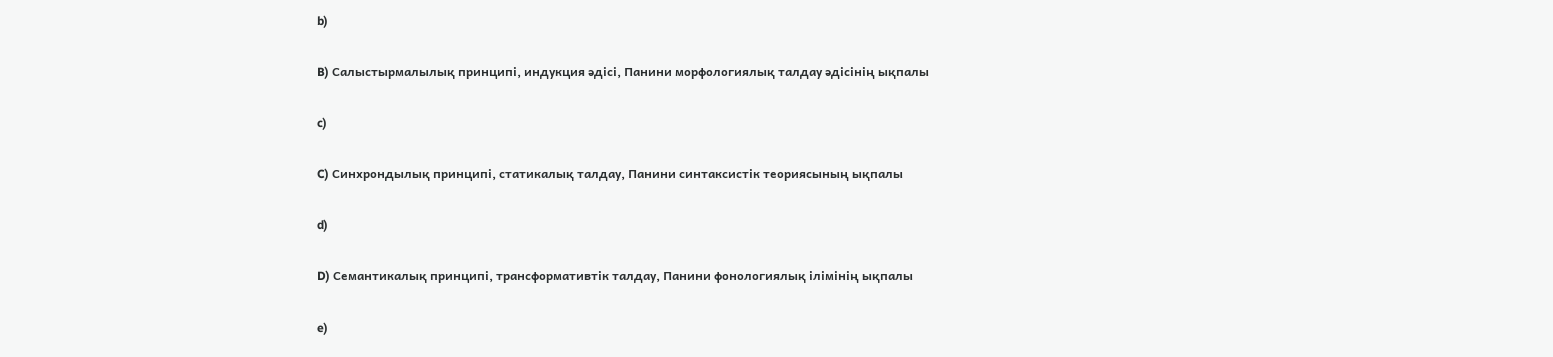b)

B) Салыстырмалылық принципі, индукция әдісі, Панини морфологиялық талдау әдісінің ықпалы

c)

C) Синхрондылық принципі, статикалық талдау, Панини синтаксистік теориясының ықпалы

d)

D) Семантикалық принципі, трансформативтік талдау, Панини фонологиялық ілімінің ықпалы

e)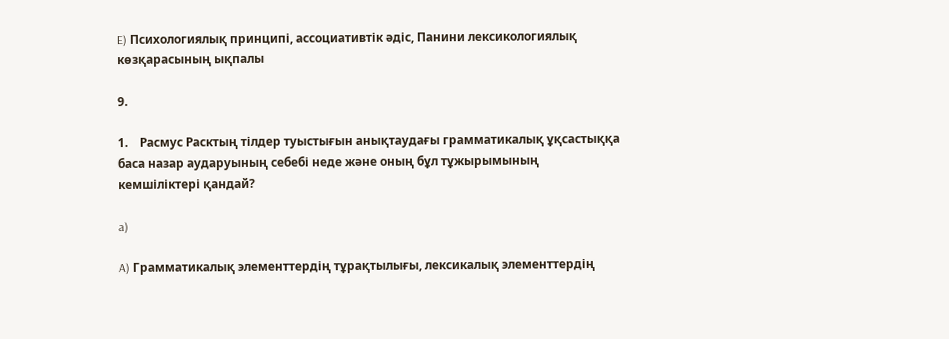E) Психологиялық принципі, ассоциативтік әдіс, Панини лексикологиялық көзқарасының ықпалы

9.

1.    Расмус Расктың тілдер туыстығын анықтаудағы грамматикалық ұқсастыққа баса назар аударуының себебі неде және оның бұл тұжырымының кемшіліктері қандай?

a)

A) Грамматикалық элементтердің тұрақтылығы, лексикалық элементтердің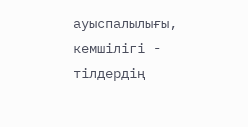ауыспалылығы, кемшілігі - тілдердің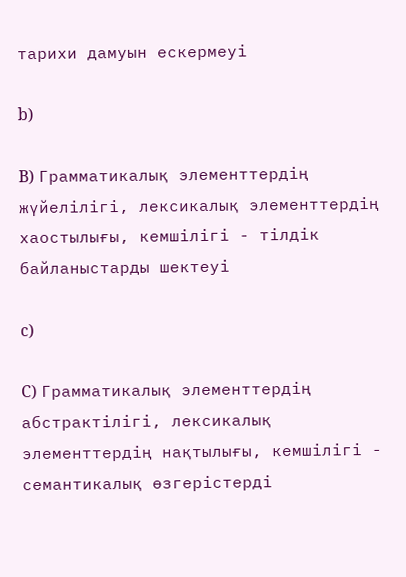тарихи дамуын ескермеуі

b)

B) Грамматикалық элементтердің жүйелілігі, лексикалық элементтердің хаостылығы, кемшілігі - тілдік байланыстарды шектеуі

c)

C) Грамматикалық элементтердің абстрактілігі, лексикалық элементтердің нақтылығы, кемшілігі - семантикалық өзгерістерді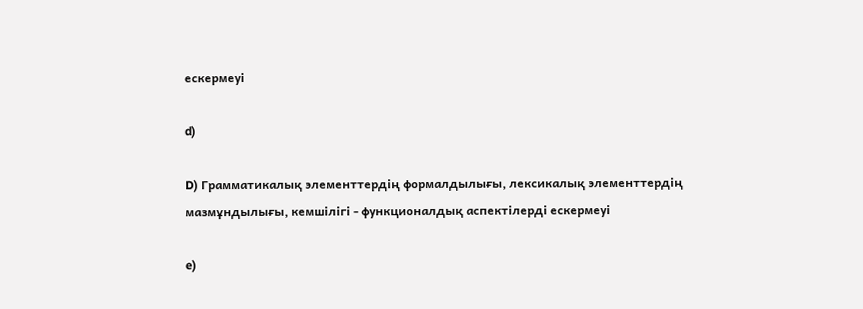ескермеуі

d)

D) Грамматикалық элементтердің формалдылығы, лексикалық элементтердің мазмұндылығы, кемшілігі - функционалдық аспектілерді ескермеуі

e)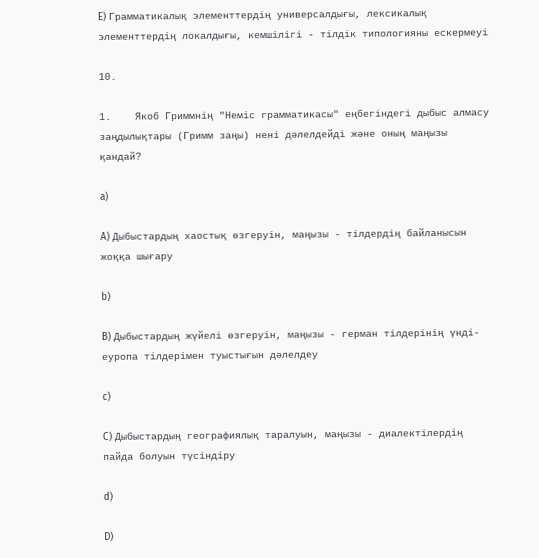E) Грамматикалық элементтердің универсалдығы, лексикалық элементтердің локалдығы, кемшілігі - тілдік типологияны ескермеуі

10.

1.    Якоб Гриммнің "Неміс грамматикасы" еңбегіндегі дыбыс алмасу заңдылықтары (Гримм заңы) нені дәлелдейді және оның маңызы қандай?

a)

A) Дыбыстардың хаостық өзгеруін, маңызы - тілдердің байланысын жоққа шығару

b)

B) Дыбыстардың жүйелі өзгеруін, маңызы - герман тілдерінің үнді-еуропа тілдерімен туыстығын дәлелдеу

c)

C) Дыбыстардың географиялық таралуын, маңызы - диалектілердің пайда болуын түсіндіру

d)

D)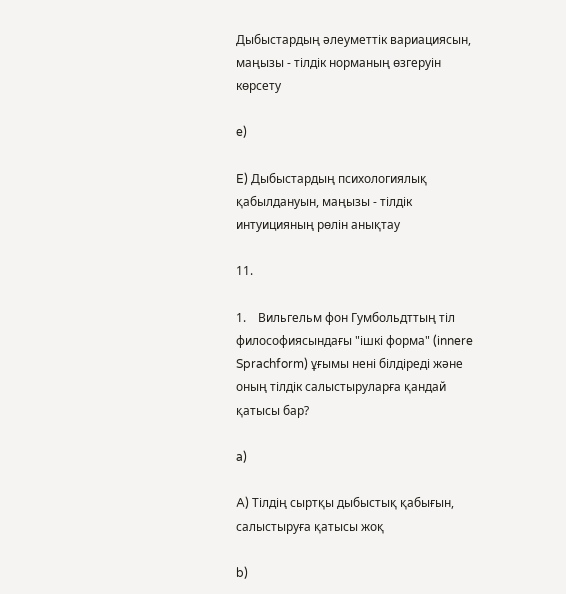Дыбыстардың әлеуметтік вариациясын, маңызы - тілдік норманың өзгеруін көрсету

e)

E) Дыбыстардың психологиялық қабылдануын, маңызы - тілдік интуицияның рөлін анықтау

11.

1.    Вильгельм фон Гумбольдттың тіл философиясындағы "ішкі форма" (innere Sprachform) ұғымы нені білдіреді және оның тілдік салыстыруларға қандай қатысы бар?

a)

A) Тілдің сыртқы дыбыстық қабығын, салыстыруға қатысы жоқ

b)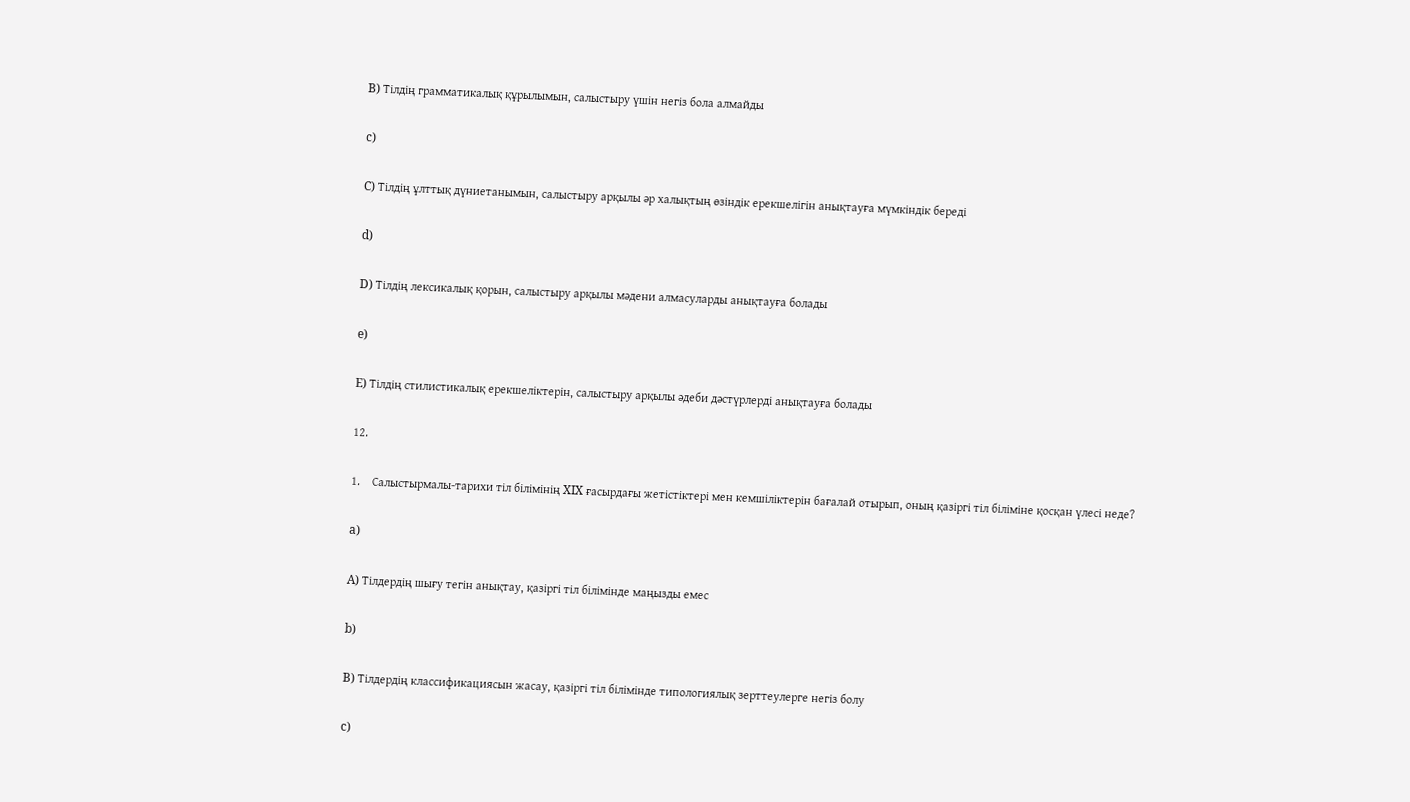B) Тілдің грамматикалық құрылымын, салыстыру үшін негіз бола алмайды

c)

C) Тілдің ұлттық дүниетанымын, салыстыру арқылы әр халықтың өзіндік ерекшелігін анықтауға мүмкіндік береді

d)

D) Тілдің лексикалық қорын, салыстыру арқылы мәдени алмасуларды анықтауға болады

e)

E) Тілдің стилистикалық ерекшеліктерін, салыстыру арқылы әдеби дәстүрлерді анықтауға болады

12.

1.    Салыстырмалы-тарихи тіл білімінің XIX ғасырдағы жетістіктері мен кемшіліктерін бағалай отырып, оның қазіргі тіл біліміне қосқан үлесі неде?

a)

A) Тілдердің шығу тегін анықтау, қазіргі тіл білімінде маңызды емес

b)

B) Тілдердің классификациясын жасау, қазіргі тіл білімінде типологиялық зерттеулерге негіз болу

c)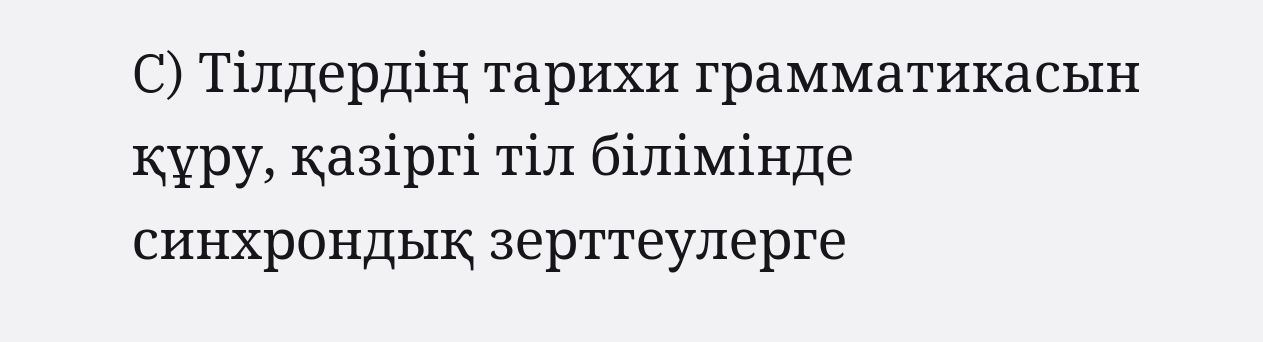C) Тілдердің тарихи грамматикасын құру, қазіргі тіл білімінде синхрондық зерттеулерге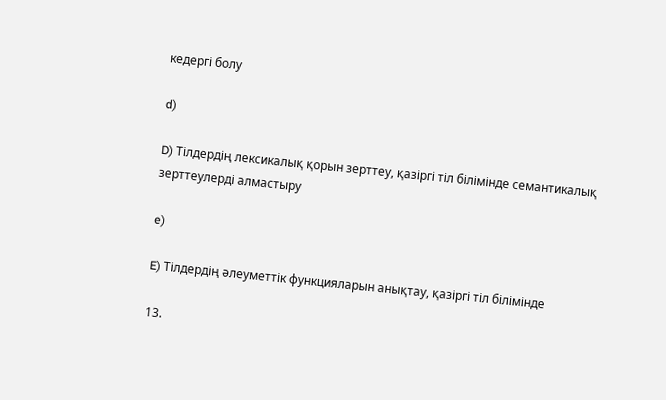кедергі болу

d)

D) Тілдердің лексикалық қорын зерттеу, қазіргі тіл білімінде семантикалық зерттеулерді алмастыру

e)

E) Тілдердің әлеуметтік функцияларын анықтау, қазіргі тіл білімінде

13.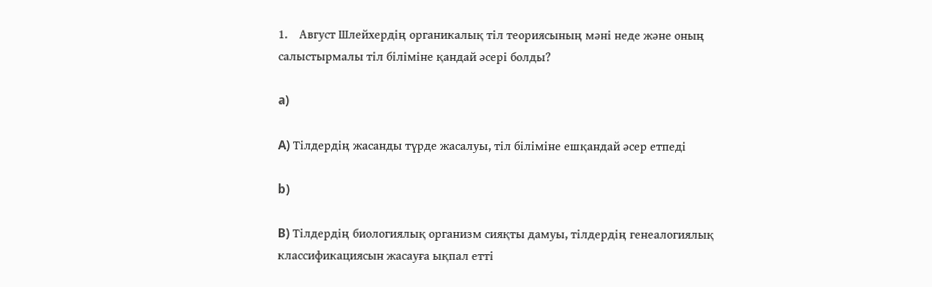1.    Август Шлейхердің органикалық тіл теориясының мәні неде және оның салыстырмалы тіл біліміне қандай әсері болды?

a)

A) Тілдердің жасанды түрде жасалуы, тіл біліміне ешқандай әсер етпеді

b)

B) Тілдердің биологиялық организм сияқты дамуы, тілдердің генеалогиялық классификациясын жасауға ықпал етті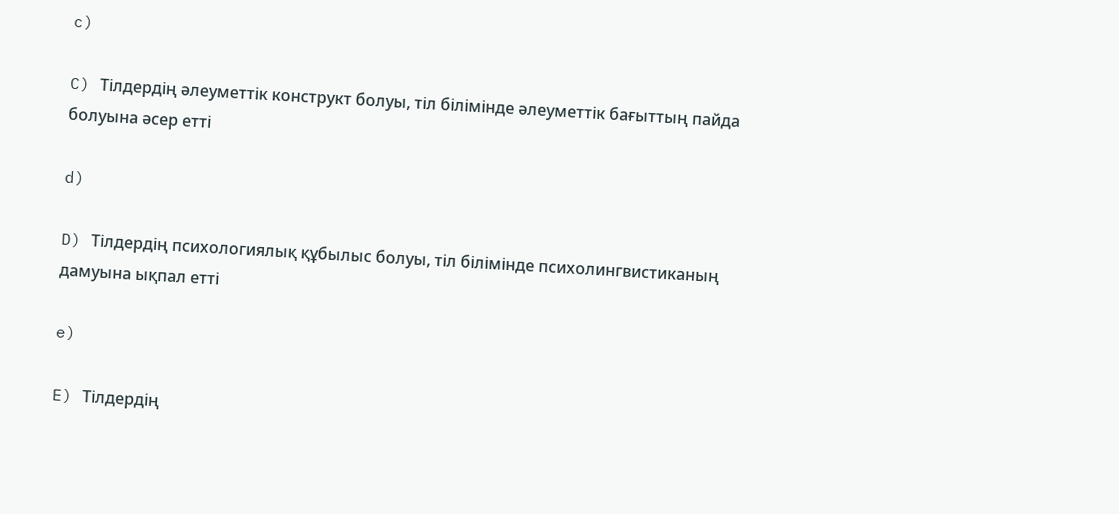c)

C) Тілдердің әлеуметтік конструкт болуы, тіл білімінде әлеуметтік бағыттың пайда болуына әсер етті

d)

D) Тілдердің психологиялық құбылыс болуы, тіл білімінде психолингвистиканың дамуына ықпал етті

e)

E) Тілдердің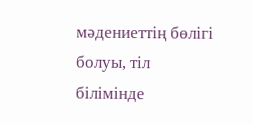мәдениеттің бөлігі болуы, тіл білімінде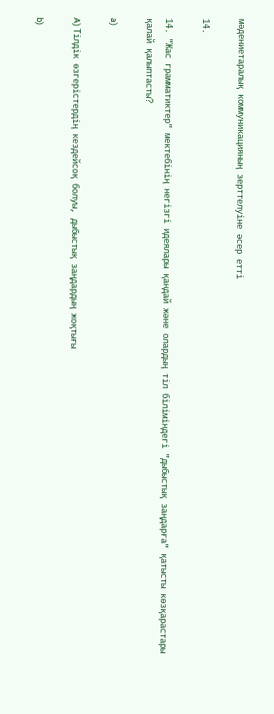мәдениетаралық коммуникацияның зерттелуіне әсер етті

14.

14. "Жас грамматиктер" мектебінің негізгі идеялары қандай және олардың тіл біліміндегі "дыбыстық заңдарға" қатысты көзқарастары қалай қалыптасты?

a)

A) Тілдік өзгерістердің кездейсоқ болуы, дыбыстық заңдардың жоқтығы

b)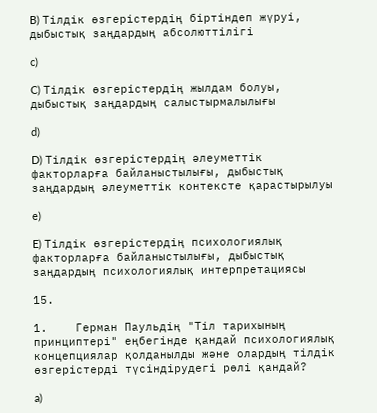B) Тілдік өзгерістердің біртіндеп жүруі, дыбыстық заңдардың абсолюттілігі

c)

C) Тілдік өзгерістердің жылдам болуы, дыбыстық заңдардың салыстырмалылығы

d)

D) Тілдік өзгерістердің әлеуметтік факторларға байланыстылығы, дыбыстық заңдардың әлеуметтік контексте қарастырылуы

e)

E) Тілдік өзгерістердің психологиялық факторларға байланыстылығы, дыбыстық заңдардың психологиялық интерпретациясы

15.

1.    Герман Паульдің "Тіл тарихының принциптері" еңбегінде қандай психологиялық концепциялар қолданылды және олардың тілдік өзгерістерді түсіндірудегі рөлі қандай?

a)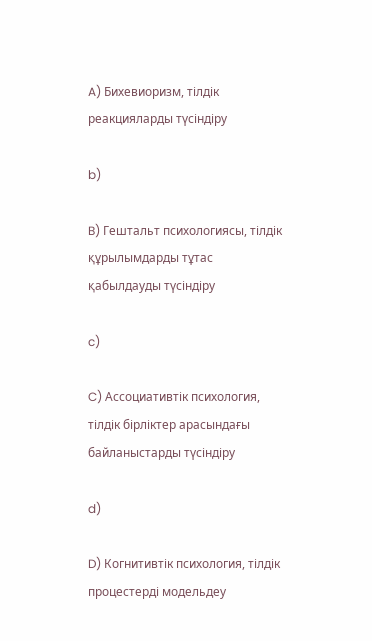A) Бихевиоризм, тілдік реакцияларды түсіндіру

b)

B) Гештальт психологиясы, тілдік құрылымдарды тұтас қабылдауды түсіндіру

c)

C) Ассоциативтік психология, тілдік бірліктер арасындағы байланыстарды түсіндіру

d)

D) Когнитивтік психология, тілдік процестерді модельдеу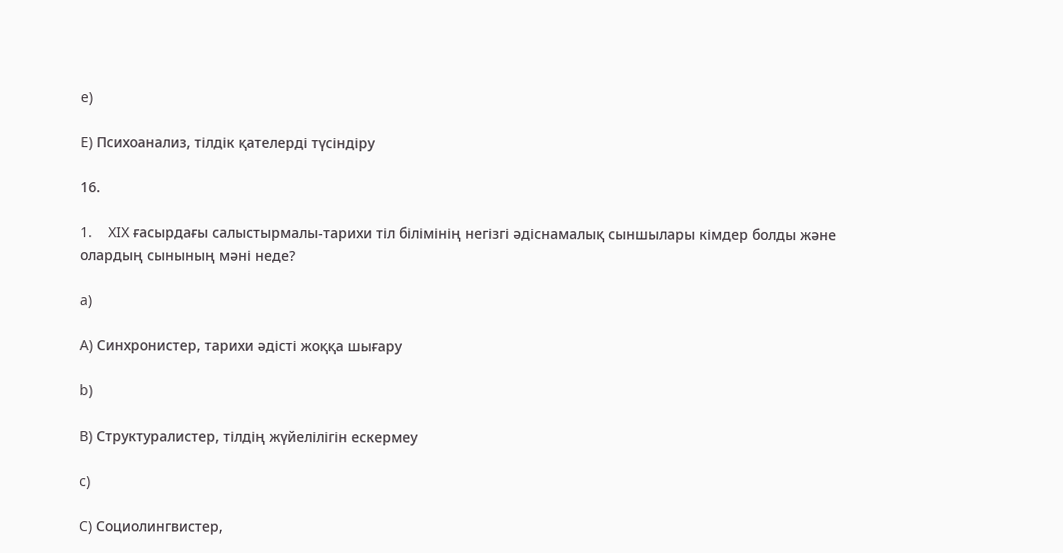e)

E) Психоанализ, тілдік қателерді түсіндіру

16.

1.    XIX ғасырдағы салыстырмалы-тарихи тіл білімінің негізгі әдіснамалық сыншылары кімдер болды және олардың сынының мәні неде?

a)

A) Синхронистер, тарихи әдісті жоққа шығару

b)

B) Структуралистер, тілдің жүйелілігін ескермеу

c)

C) Социолингвистер,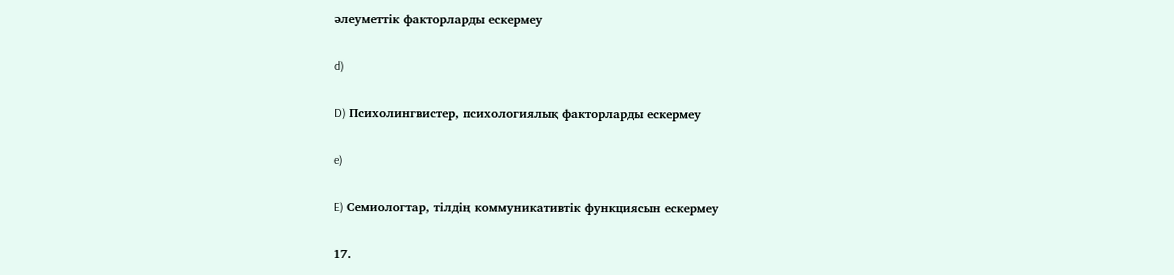әлеуметтік факторларды ескермеу

d)

D) Психолингвистер, психологиялық факторларды ескермеу

e)

E) Семиологтар, тілдің коммуникативтік функциясын ескермеу

17.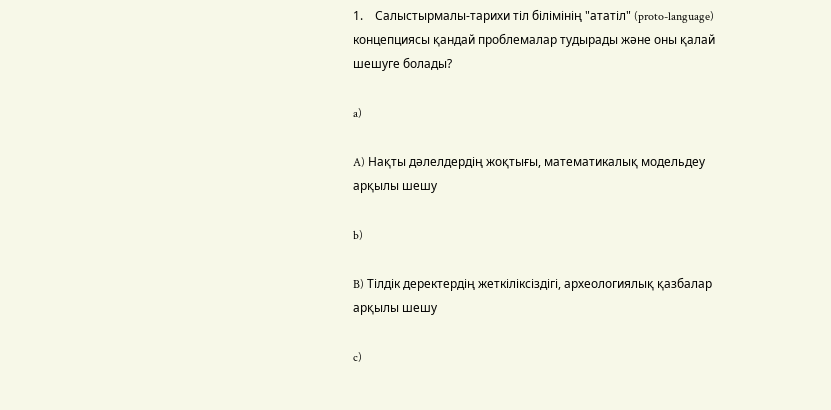1.    Салыстырмалы-тарихи тіл білімінің "ататіл" (proto-language) концепциясы қандай проблемалар тудырады және оны қалай шешуге болады?

a)

A) Нақты дәлелдердің жоқтығы, математикалық модельдеу арқылы шешу

b)

B) Тілдік деректердің жеткіліксіздігі, археологиялық қазбалар арқылы шешу

c)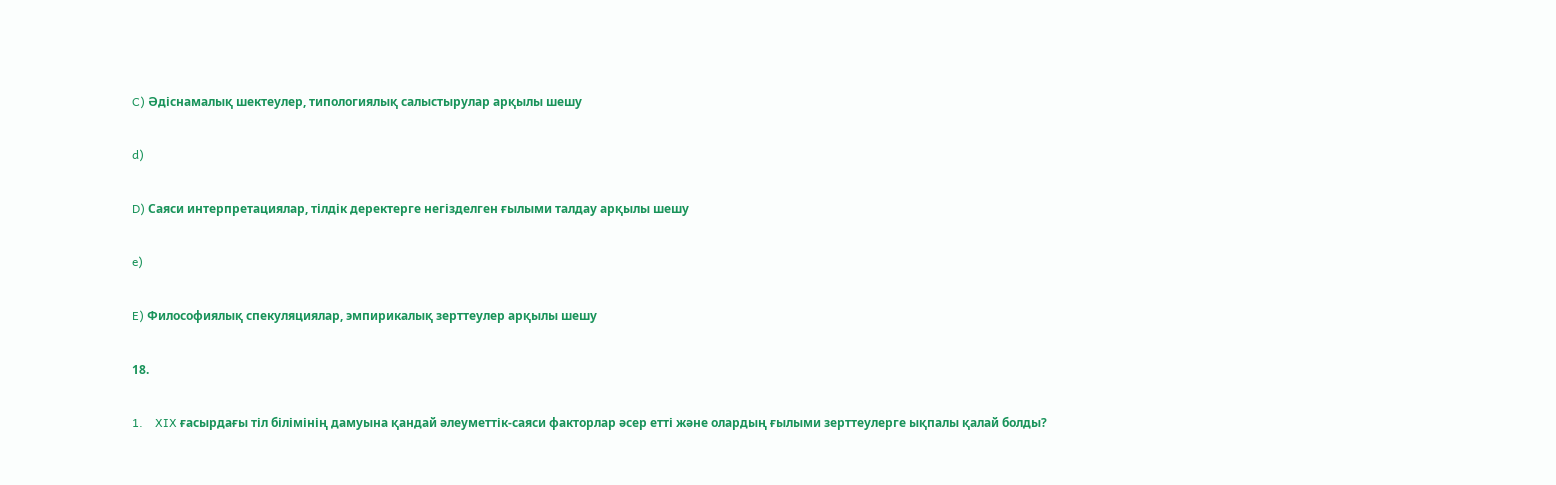C) Әдіснамалық шектеулер, типологиялық салыстырулар арқылы шешу

d)

D) Саяси интерпретациялар, тілдік деректерге негізделген ғылыми талдау арқылы шешу

e)

E) Философиялық спекуляциялар, эмпирикалық зерттеулер арқылы шешу

18.

1.    XIX ғасырдағы тіл білімінің дамуына қандай әлеуметтік-саяси факторлар әсер етті және олардың ғылыми зерттеулерге ықпалы қалай болды?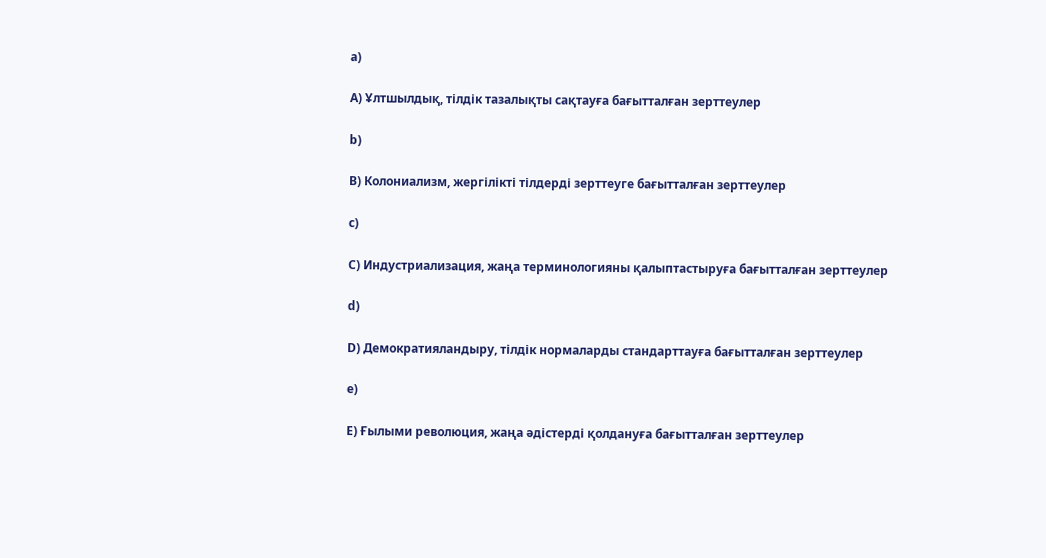a)

A) Ұлтшылдық, тілдік тазалықты сақтауға бағытталған зерттеулер

b)

B) Колониализм, жергілікті тілдерді зерттеуге бағытталған зерттеулер

c)

C) Индустриализация, жаңа терминологияны қалыптастыруға бағытталған зерттеулер

d)

D) Демократияландыру, тілдік нормаларды стандарттауға бағытталған зерттеулер

e)

E) Ғылыми революция, жаңа әдістерді қолдануға бағытталған зерттеулер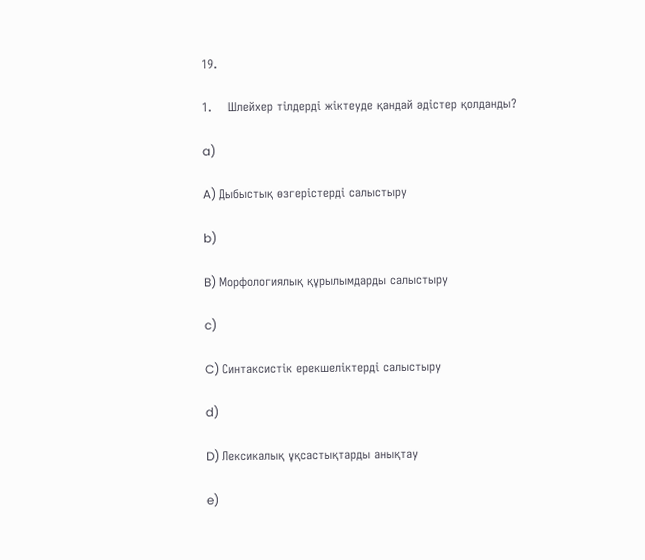19.

1.    Шлейхер тілдерді жіктеуде қандай әдістер қолданды?

a)

A) Дыбыстық өзгерістерді салыстыру

b)

B) Морфологиялық құрылымдарды салыстыру

c)

C) Синтаксистік ерекшеліктерді салыстыру

d)

D) Лексикалық ұқсастықтарды анықтау

e)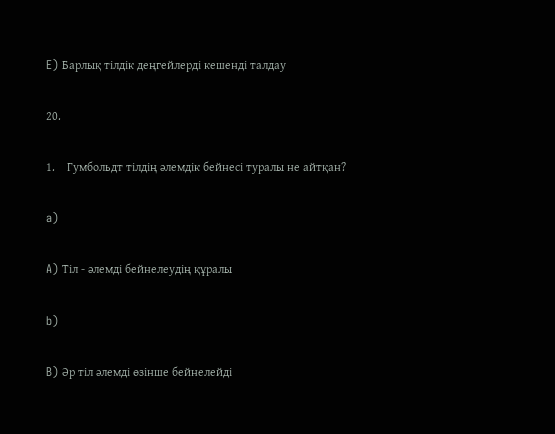E) Барлық тілдік деңгейлерді кешенді талдау

20.

1.    Гумбольдт тілдің әлемдік бейнесі туралы не айтқан?

a)

A) Тіл - әлемді бейнелеудің құралы

b)

B) Әр тіл әлемді өзінше бейнелейді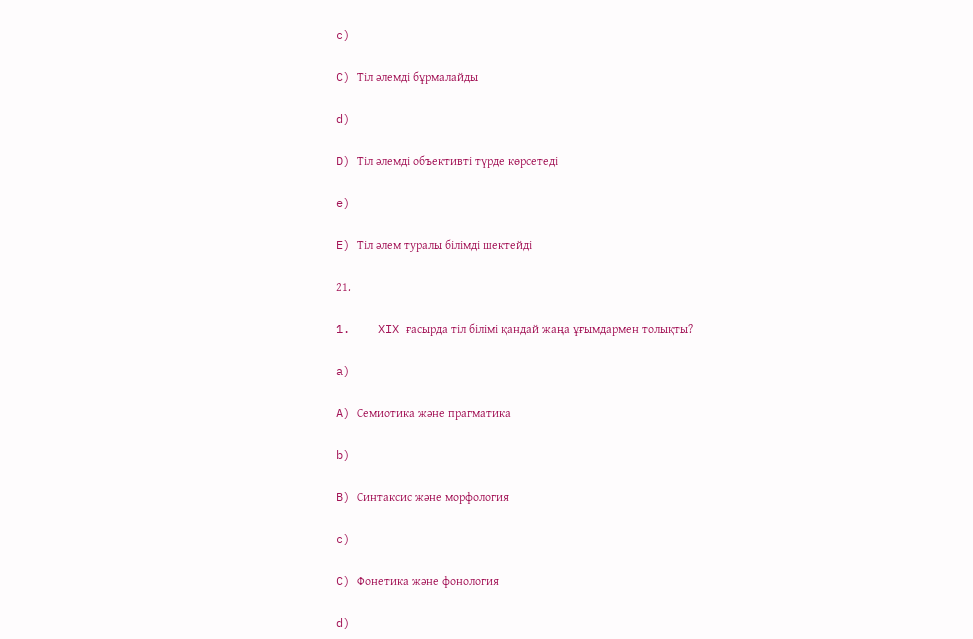c)

C) Тіл әлемді бұрмалайды

d)

D) Тіл әлемді объективті түрде көрсетеді

e)

E) Тіл әлем туралы білімді шектейді

21.

1.    XIX ғасырда тіл білімі қандай жаңа ұғымдармен толықты?

a)

A) Семиотика және прагматика

b)

B) Синтаксис және морфология

c)

C) Фонетика және фонология

d)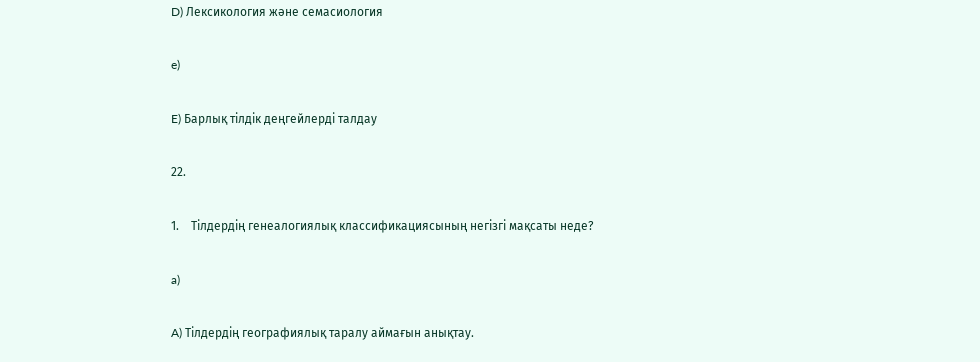D) Лексикология және семасиология

e)

E) Барлық тілдік деңгейлерді талдау

22.

1.    Тілдердің генеалогиялық классификациясының негізгі мақсаты неде?

a)

A) Тілдердің географиялық таралу аймағын анықтау.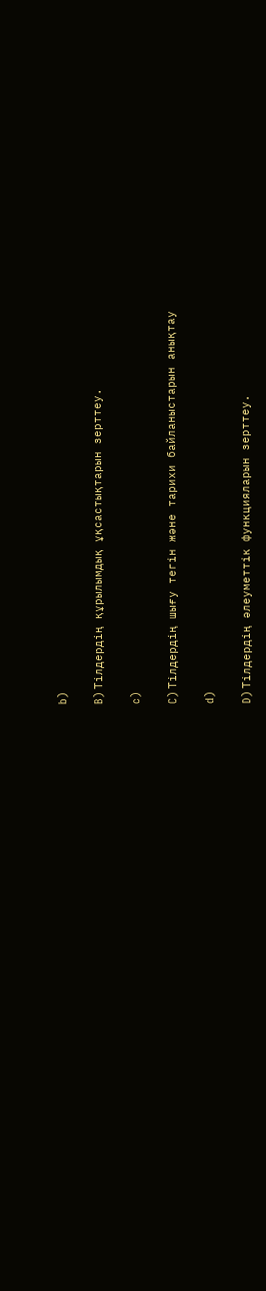b)

B) Тілдердің құрылымдық ұқсастықтарын зерттеу.

c)

C) Тілдердің шығу тегін және тарихи байланыстарын анықтау

d)

D) Тілдердің әлеуметтік функцияларын зерттеу.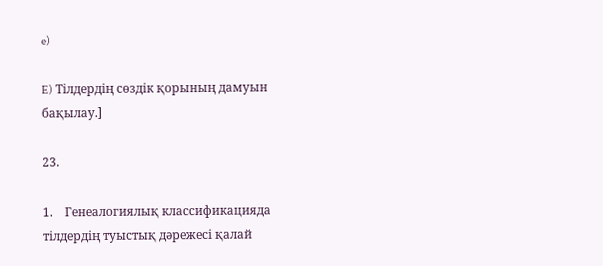e)

E) Тілдердің сөздік қорының дамуын бақылау.]

23.

1.    Генеалогиялық классификацияда тілдердің туыстық дәрежесі қалай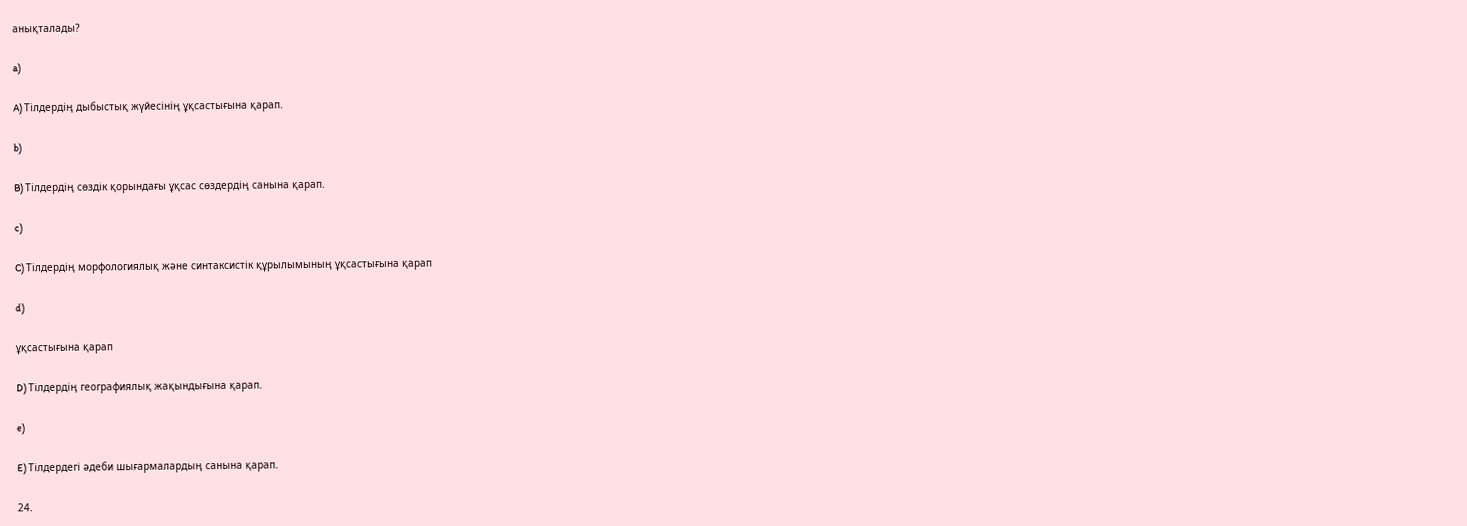анықталады?

a)

A) Тілдердің дыбыстық жүйесінің ұқсастығына қарап.

b)

B) Тілдердің сөздік қорындағы ұқсас сөздердің санына қарап.

c)

C) Тілдердің морфологиялық және синтаксистік құрылымының ұқсастығына қарап

d)

ұқсастығына қарап

D) Тілдердің географиялық жақындығына қарап.

e)

E) Тілдердегі әдеби шығармалардың санына қарап.

24.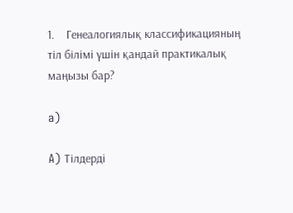1.    Генеалогиялық классификацияның тіл білімі үшін қандай практикалық маңызы бар?

a)

A) Тілдерді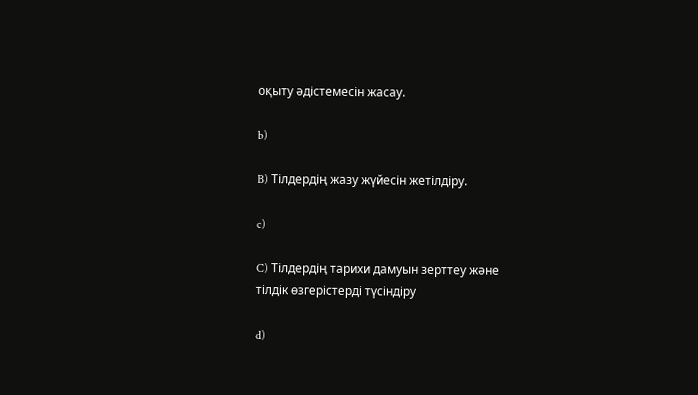оқыту әдістемесін жасау.

b)

B) Тілдердің жазу жүйесін жетілдіру.

c)

C) Тілдердің тарихи дамуын зерттеу және тілдік өзгерістерді түсіндіру

d)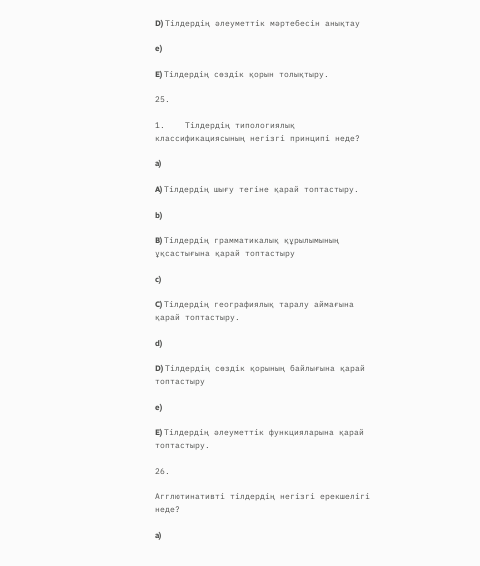D) Тілдердің әлеуметтік мәртебесін анықтау

e)

E) Тілдердің сөздік қорын толықтыру.

25.

1.    Тілдердің типологиялық классификациясының негізгі принципі неде?

a)

A) Тілдердің шығу тегіне қарай топтастыру.

b)

B) Тілдердің грамматикалық құрылымының ұқсастығына қарай топтастыру

c)

C) Тілдердің географиялық таралу аймағына қарай топтастыру.

d)

D) Тілдердің сөздік қорының байлығына қарай топтастыру

e)

E) Тілдердің әлеуметтік функцияларына қарай топтастыру.

26.

Агглютинативті тілдердің негізгі ерекшелігі неде?

a)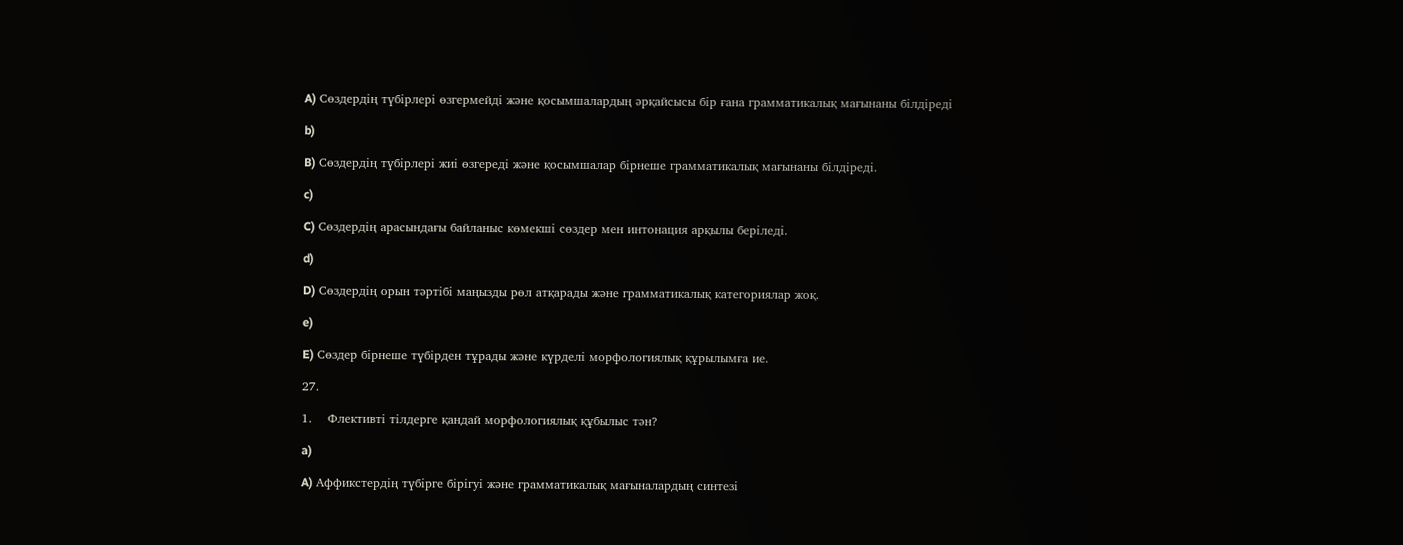A) Сөздердің түбірлері өзгермейді және қосымшалардың әрқайсысы бір ғана грамматикалық мағынаны білдіреді

b)

B) Сөздердің түбірлері жиі өзгереді және қосымшалар бірнеше грамматикалық мағынаны білдіреді.

c)

C) Сөздердің арасындағы байланыс көмекші сөздер мен интонация арқылы беріледі.

d)

D) Сөздердің орын тәртібі маңызды рөл атқарады және грамматикалық категориялар жоқ.

e)

E) Сөздер бірнеше түбірден тұрады және күрделі морфологиялық құрылымға ие.

27.

1.    Флективті тілдерге қандай морфологиялық құбылыс тән?

a)

A) Аффикстердің түбірге бірігуі және грамматикалық мағыналардың синтезі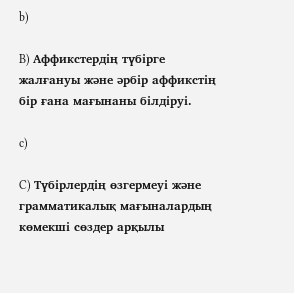b)

B) Аффикстердің түбірге жалғануы және әрбір аффикстің бір ғана мағынаны білдіруі.

c)

C) Түбірлердің өзгермеуі және грамматикалық мағыналардың көмекші сөздер арқылы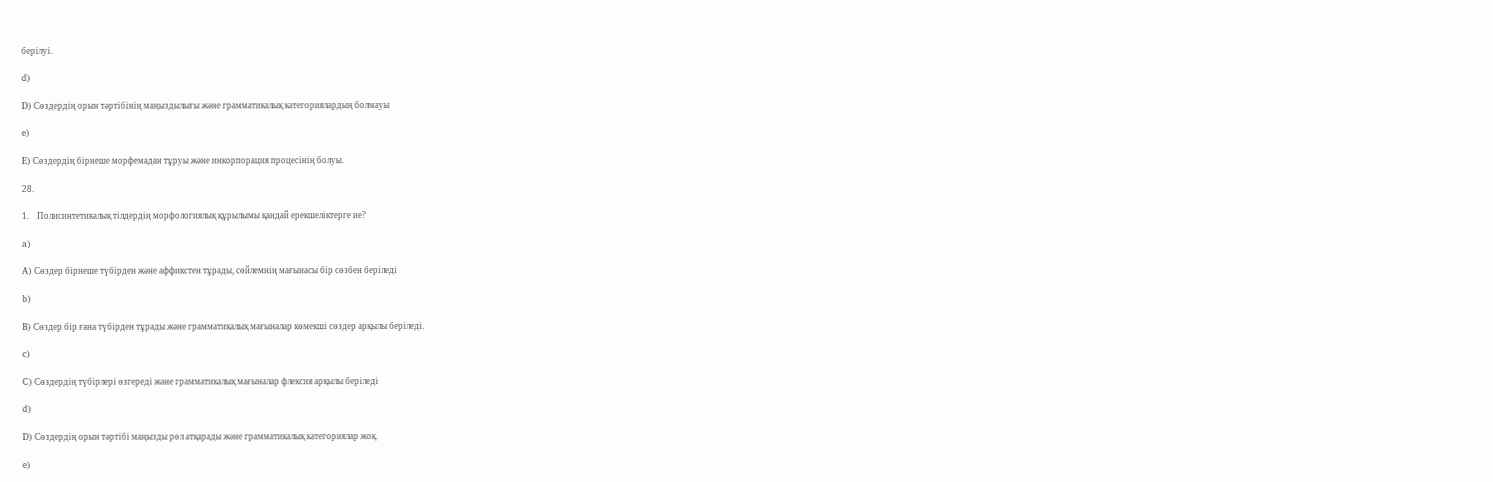берілуі.

d)

D) Сөздердің орын тәртібінің маңыздылығы және грамматикалық категориялардың болмауы

e)

E) Сөздердің бірнеше морфемадан тұруы және инкорпорация процесінің болуы.

28.

1.    Полисинтетикалық тілдердің морфологиялық құрылымы қандай ерекшеліктерге ие?

a)

A) Сөздер бірнеше түбірден және аффикстен тұрады, сөйлемнің мағынасы бір сөзбен беріледі

b)

B) Сөздер бір ғана түбірден тұрады және грамматикалық мағыналар көмекші сөздер арқылы беріледі.

c)

C) Сөздердің түбірлері өзгереді және грамматикалық мағыналар флексия арқылы беріледі

d)

D) Сөздердің орын тәртібі маңызды рөл атқарады және грамматикалық категориялар жоқ.

e)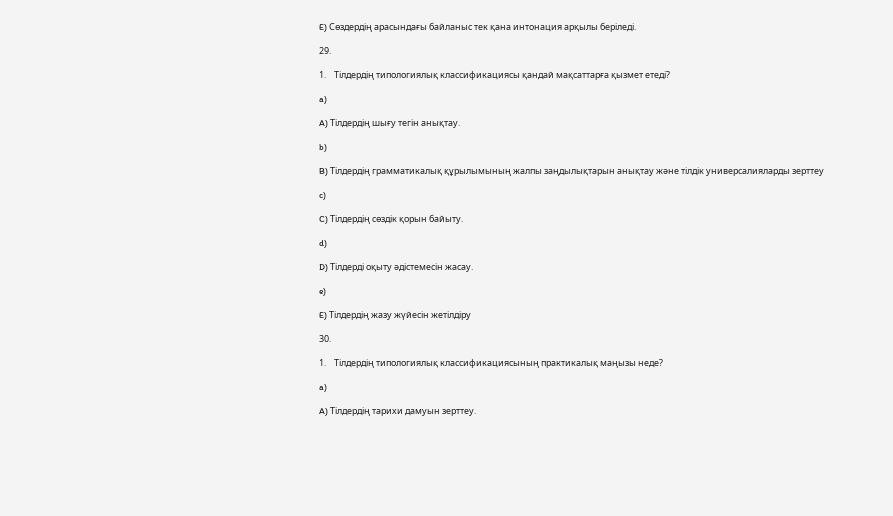E) Сөздердің арасындағы байланыс тек қана интонация арқылы беріледі.

29.

1.    Тілдердің типологиялық классификациясы қандай мақсаттарға қызмет етеді?

a)

A) Тілдердің шығу тегін анықтау.

b)

B) Тілдердің грамматикалық құрылымының жалпы заңдылықтарын анықтау және тілдік универсалияларды зерттеу

c)

C) Тілдердің сөздік қорын байыту.

d)

D) Тілдерді оқыту әдістемесін жасау.

e)

E) Тілдердің жазу жүйесін жетілдіру

30.

1.    Тілдердің типологиялық классификациясының практикалық маңызы неде?

a)

A) Тілдердің тарихи дамуын зерттеу.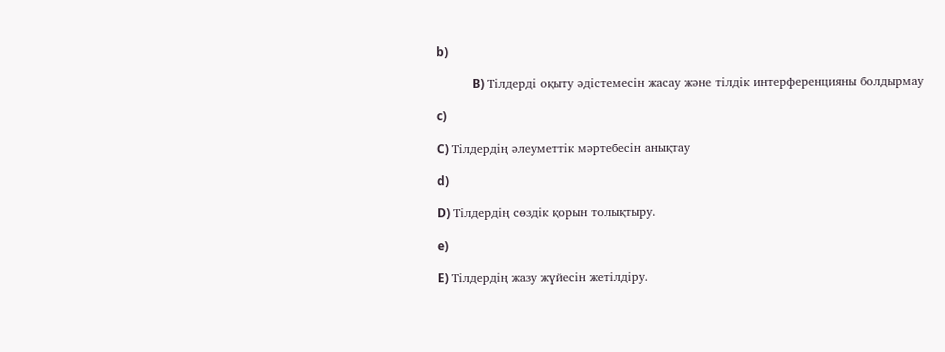b)

            B) Тілдерді оқыту әдістемесін жасау және тілдік интерференцияны болдырмау

c)

C) Тілдердің әлеуметтік мәртебесін анықтау

d)

D) Тілдердің сөздік қорын толықтыру.

e)

E) Тілдердің жазу жүйесін жетілдіру.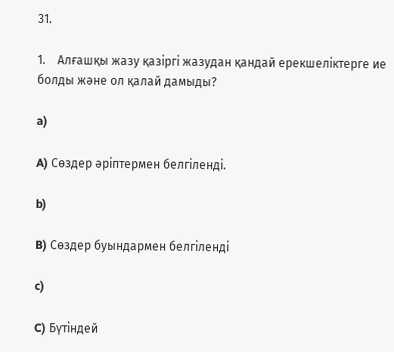31.

1.    Алғашқы жазу қазіргі жазудан қандай ерекшеліктерге ие болды және ол қалай дамыды?

a)

A) Сөздер әріптермен белгіленді.

b)

B) Сөздер буындармен белгіленді

c)

C) Бүтіндей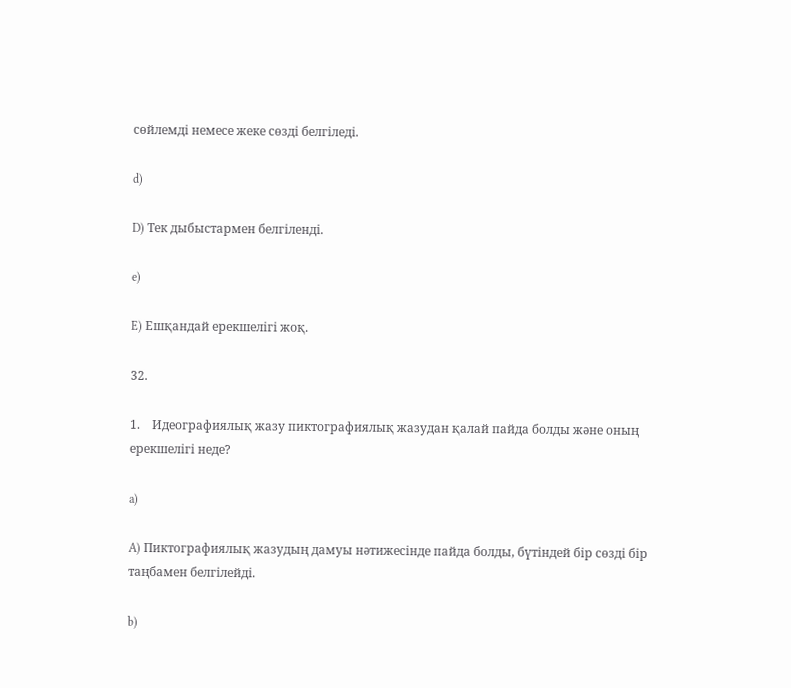сөйлемді немесе жеке сөзді белгіледі.

d)

D) Тек дыбыстармен белгіленді.

e)

E) Ешқандай ерекшелігі жоқ.

32.

1.    Идеографиялық жазу пиктографиялық жазудан қалай пайда болды және оның ерекшелігі неде?

a)

A) Пиктографиялық жазудың дамуы нәтижесінде пайда болды, бүтіндей бір сөзді бір таңбамен белгілейді.

b)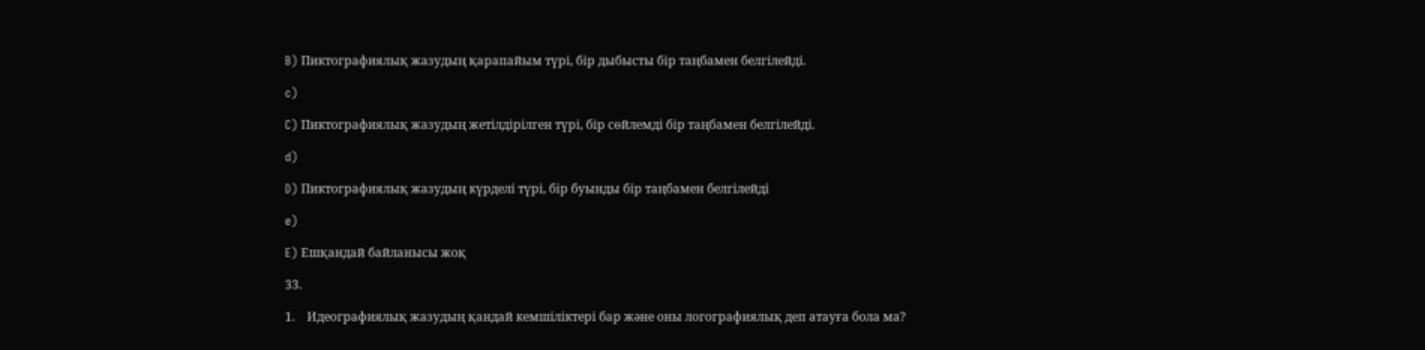B) Пиктографиялық жазудың қарапайым түрі, бір дыбысты бір таңбамен белгілейді.

c)

C) Пиктографиялық жазудың жетілдірілген түрі, бір сөйлемді бір таңбамен белгілейді.

d)

D) Пиктографиялық жазудың күрделі түрі, бір буынды бір таңбамен белгілейді

e)

E) Ешқандай байланысы жоқ

33.

1.    Идеографиялық жазудың қандай кемшіліктері бар және оны логографиялық деп атауға бола ма?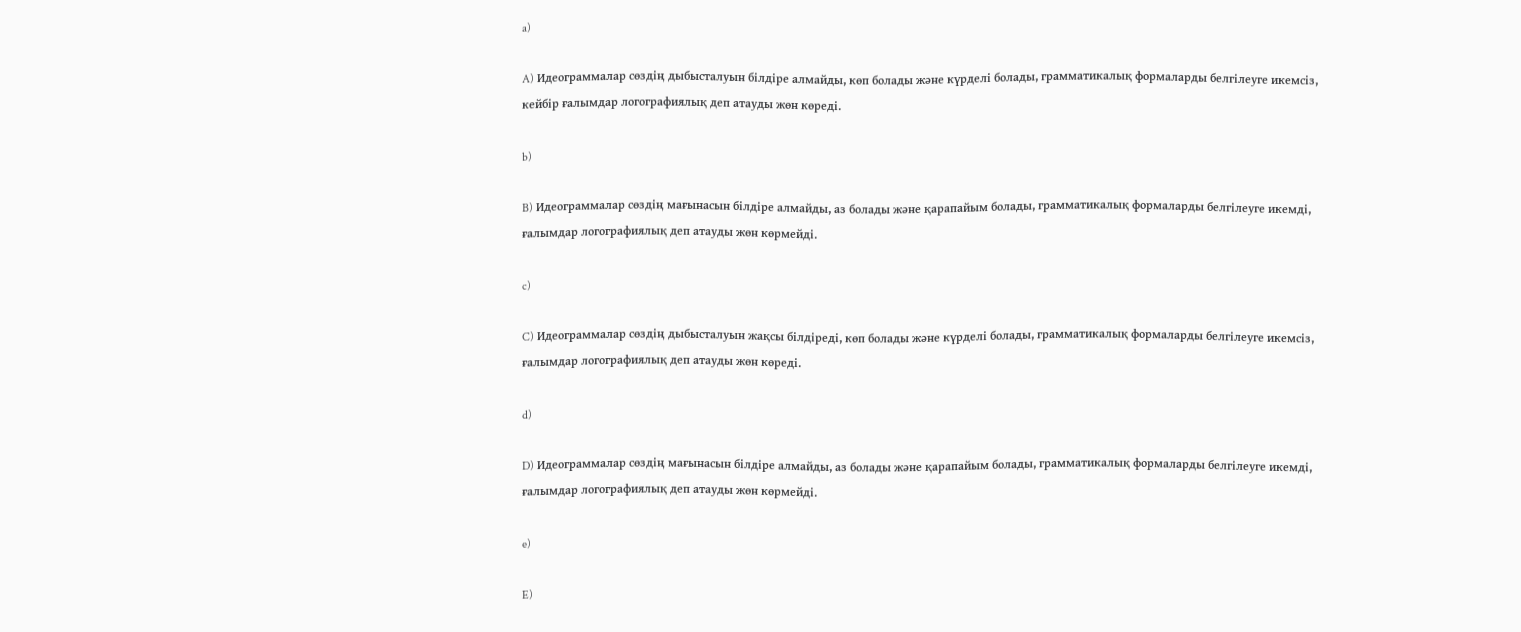a)

A) Идеограммалар сөздің дыбысталуын білдіре алмайды, көп болады және күрделі болады, грамматикалық формаларды белгілеуге икемсіз, кейбір ғалымдар логографиялық деп атауды жөн көреді.

b)

B) Идеограммалар сөздің мағынасын білдіре алмайды, аз болады және қарапайым болады, грамматикалық формаларды белгілеуге икемді, ғалымдар логографиялық деп атауды жөн көрмейді.

c)

C) Идеограммалар сөздің дыбысталуын жақсы білдіреді, көп болады және күрделі болады, грамматикалық формаларды белгілеуге икемсіз, ғалымдар логографиялық деп атауды жөн көреді.

d)

D) Идеограммалар сөздің мағынасын білдіре алмайды, аз болады және қарапайым болады, грамматикалық формаларды белгілеуге икемді, ғалымдар логографиялық деп атауды жөн көрмейді.

e)

E)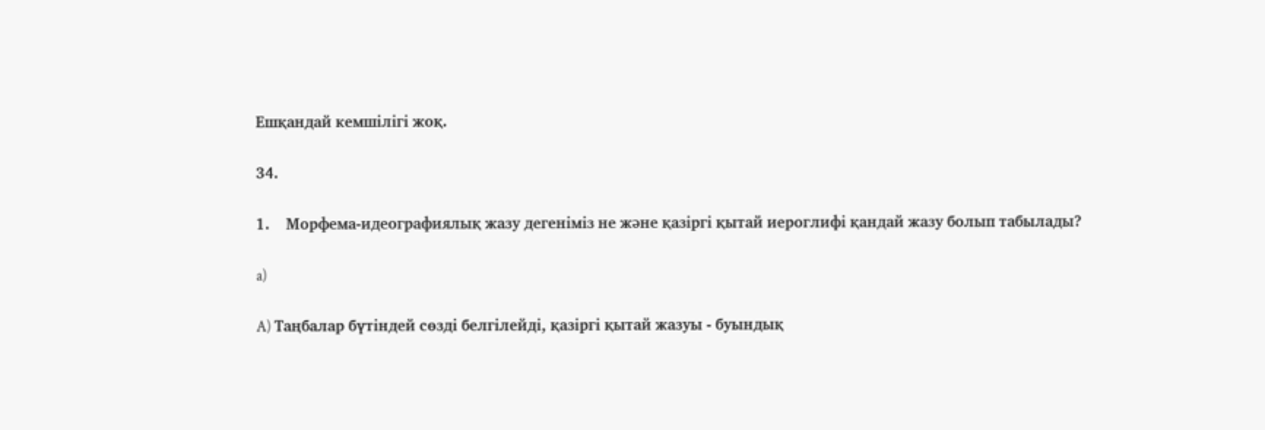Ешқандай кемшілігі жоқ.

34.

1.    Морфема-идеографиялық жазу дегеніміз не және қазіргі қытай иероглифі қандай жазу болып табылады?

a)

A) Таңбалар бүтіндей сөзді белгілейді, қазіргі қытай жазуы - буындық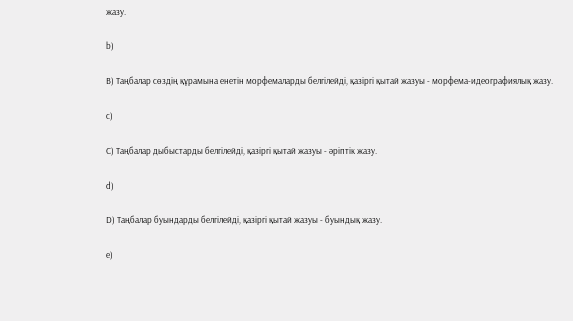жазу.

b)

B) Таңбалар сөздің құрамына енетін морфемаларды белгілейді, қазіргі қытай жазуы - морфема-идеографиялық жазу.

c)

C) Таңбалар дыбыстарды белгілейді, қазіргі қытай жазуы - әріптік жазу.

d)

D) Таңбалар буындарды белгілейді, қазіргі қытай жазуы - буындық жазу.

e)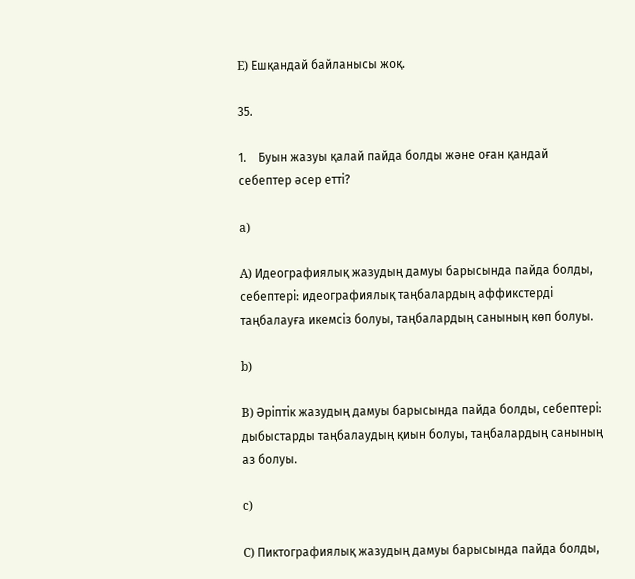E) Ешқандай байланысы жоқ.

35.

1.    Буын жазуы қалай пайда болды және оған қандай себептер әсер етті?

a)

A) Идеографиялық жазудың дамуы барысында пайда болды, себептері: идеографиялық таңбалардың аффикстерді таңбалауға икемсіз болуы, таңбалардың санының көп болуы.

b)

B) Әріптік жазудың дамуы барысында пайда болды, себептері: дыбыстарды таңбалаудың қиын болуы, таңбалардың санының аз болуы.

c)

C) Пиктографиялық жазудың дамуы барысында пайда болды,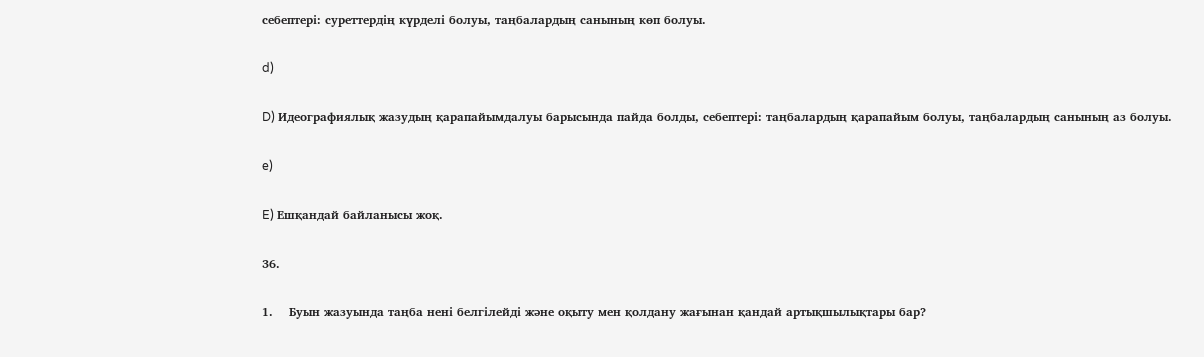себептері: суреттердің күрделі болуы, таңбалардың санының көп болуы.

d)

D) Идеографиялық жазудың қарапайымдалуы барысында пайда болды, себептері: таңбалардың қарапайым болуы, таңбалардың санының аз болуы.

e)

E) Ешқандай байланысы жоқ.

36.

1.    Буын жазуында таңба нені белгілейді және оқыту мен қолдану жағынан қандай артықшылықтары бар?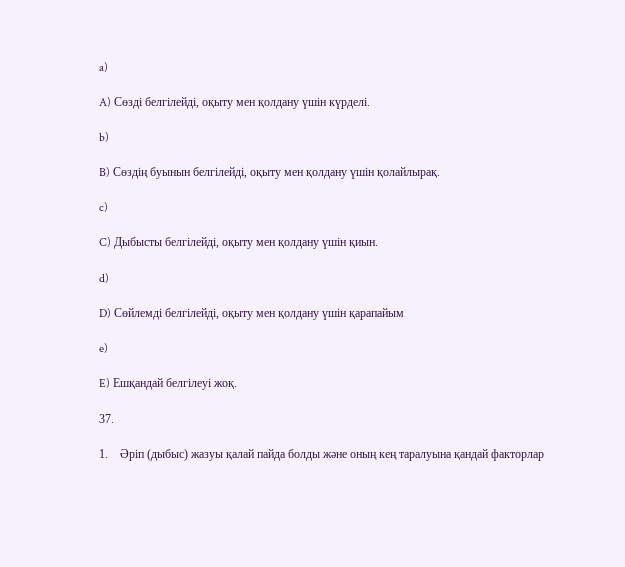a)

A) Сөзді белгілейді, оқыту мен қолдану үшін күрделі.

b)

B) Сөздің буынын белгілейді, оқыту мен қолдану үшін қолайлырақ.

c)

C) Дыбысты белгілейді, оқыту мен қолдану үшін қиын.

d)

D) Сөйлемді белгілейді, оқыту мен қолдану үшін қарапайым

e)

E) Ешқандай белгілеуі жоқ.

37.

1.    Әріп (дыбыс) жазуы қалай пайда болды және оның кең таралуына қандай факторлар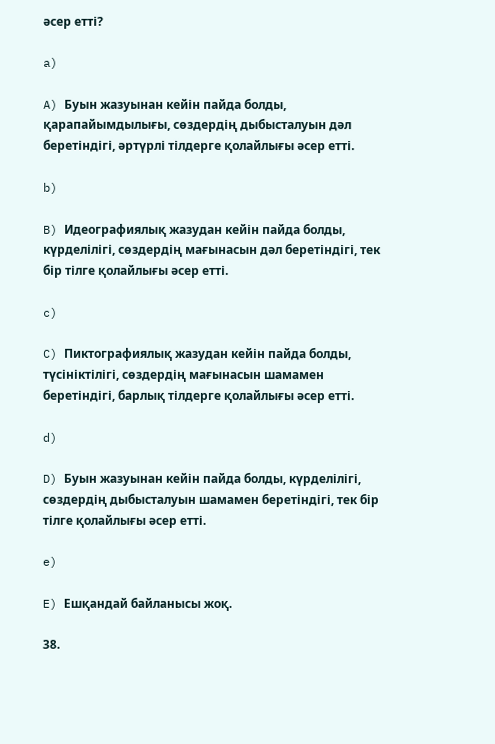әсер етті?

a)

A) Буын жазуынан кейін пайда болды, қарапайымдылығы, сөздердің дыбысталуын дәл беретіндігі, әртүрлі тілдерге қолайлығы әсер етті.

b)

B) Идеографиялық жазудан кейін пайда болды, күрделілігі, сөздердің мағынасын дәл беретіндігі, тек бір тілге қолайлығы әсер етті.

c)

C) Пиктографиялық жазудан кейін пайда болды, түсініктілігі, сөздердің мағынасын шамамен беретіндігі, барлық тілдерге қолайлығы әсер етті.

d)

D) Буын жазуынан кейін пайда болды, күрделілігі, сөздердің дыбысталуын шамамен беретіндігі, тек бір тілге қолайлығы әсер етті.

e)

E) Ешқандай байланысы жоқ.

38.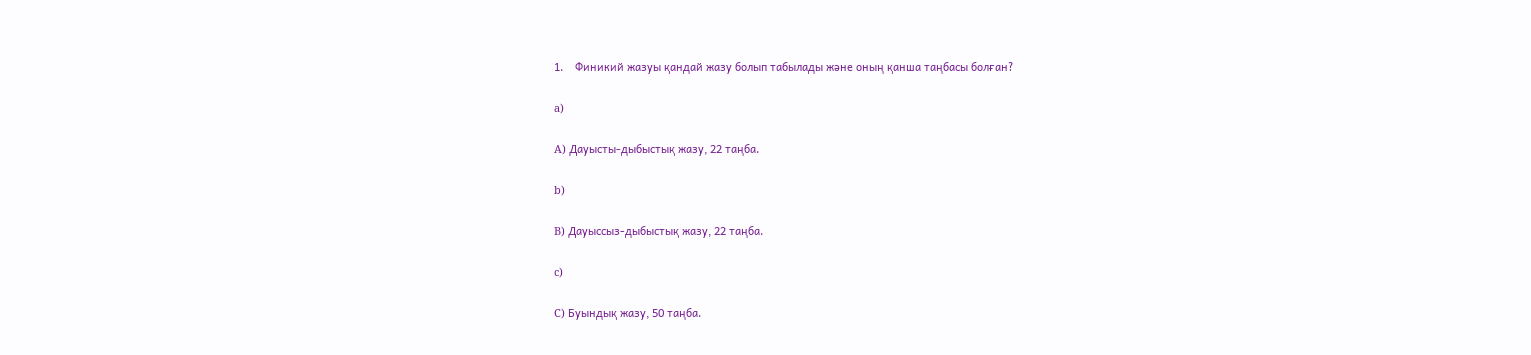1.    Финикий жазуы қандай жазу болып табылады және оның қанша таңбасы болған?

a)

A) Дауысты-дыбыстық жазу, 22 таңба.

b)

B) Дауыссыз-дыбыстық жазу, 22 таңба.

c)

C) Буындық жазу, 50 таңба.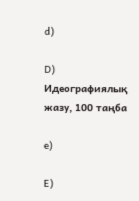d)

D) Идеографиялық жазу, 100 таңба

e)

E)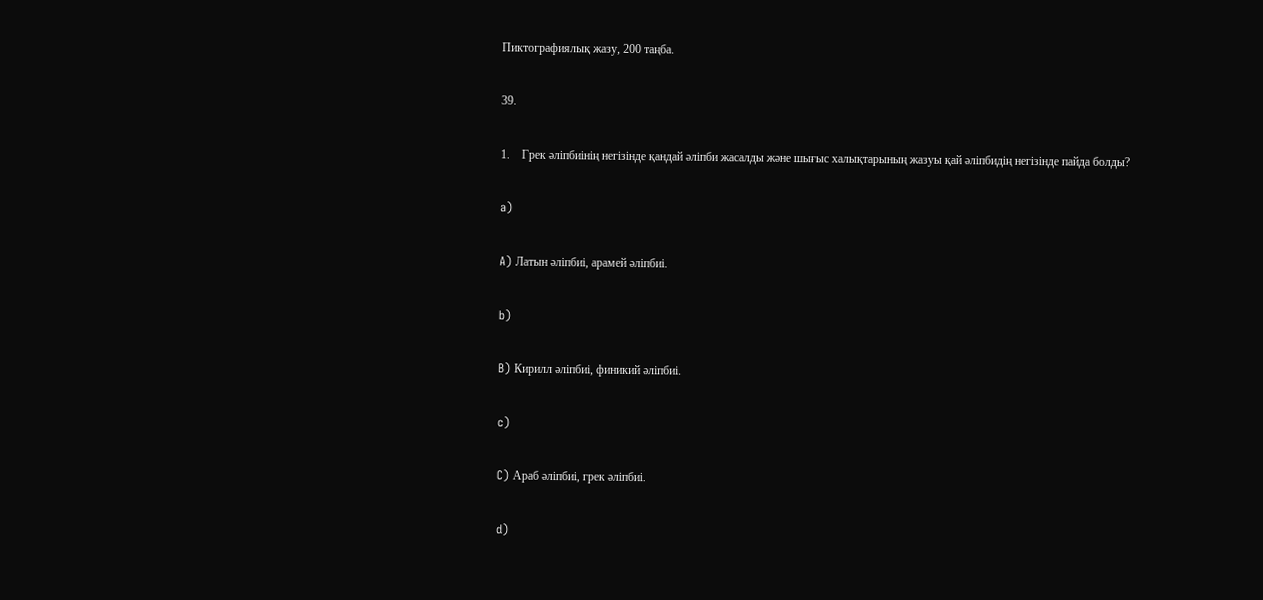Пиктографиялық жазу, 200 таңба.

39.

1.    Грек әліпбиінің негізінде қандай әліпби жасалды және шығыс халықтарының жазуы қай әліпбидің негізінде пайда болды?

a)

A) Латын әліпбиі, арамей әліпбиі.

b)

B) Кирилл әліпбиі, финикий әліпбиі.

c)

C) Араб әліпбиі, грек әліпбиі.

d)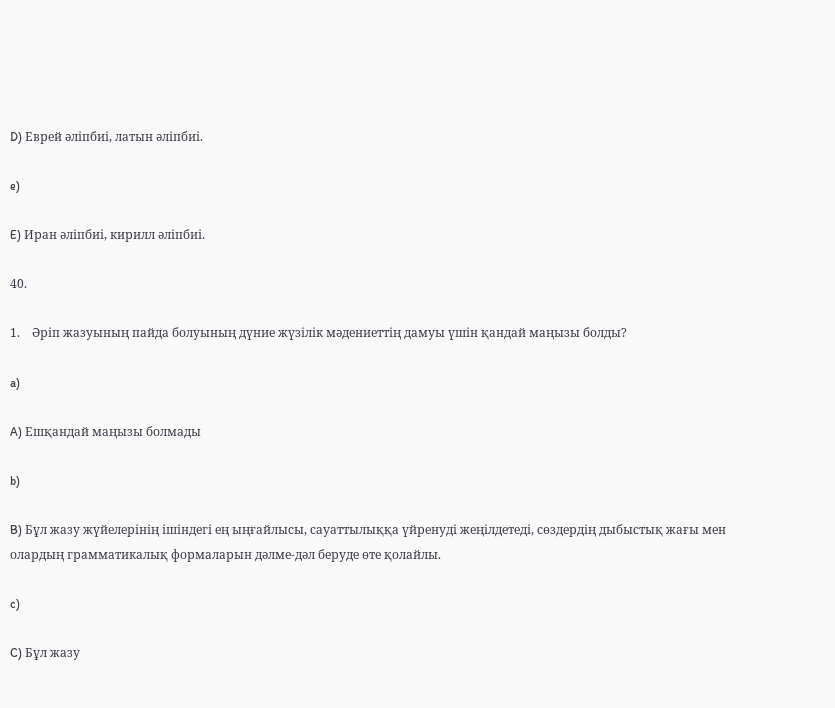D) Еврей әліпбиі, латын әліпбиі.

e)

E) Иран әліпбиі, кирилл әліпбиі.

40.

1.    Әріп жазуының пайда болуының дүние жүзілік мәдениеттің дамуы үшін қандай маңызы болды?

a)

A) Ешқандай маңызы болмады

b)

B) Бұл жазу жүйелерінің ішіндегі ең ыңғайлысы, сауаттылыққа үйренуді жеңілдетеді, сөздердің дыбыстық жағы мен олардың грамматикалық формаларын дәлме-дәл беруде өте қолайлы.

c)

C) Бұл жазу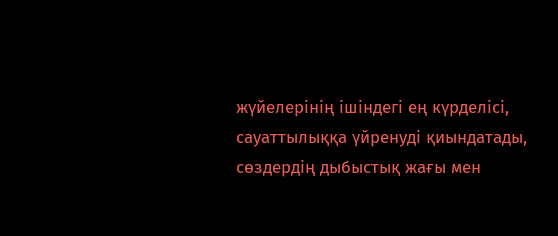жүйелерінің ішіндегі ең күрделісі, сауаттылыққа үйренуді қиындатады, сөздердің дыбыстық жағы мен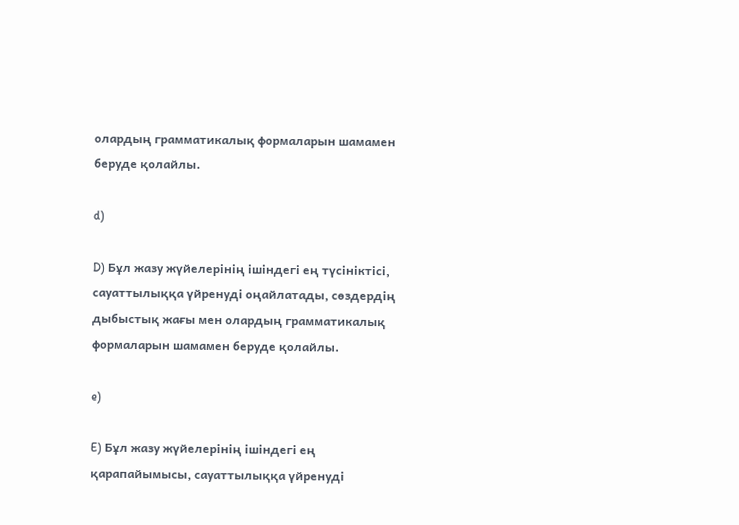олардың грамматикалық формаларын шамамен беруде қолайлы.

d)

D) Бұл жазу жүйелерінің ішіндегі ең түсініктісі, сауаттылыққа үйренуді оңайлатады, сөздердің дыбыстық жағы мен олардың грамматикалық формаларын шамамен беруде қолайлы.

e)

E) Бұл жазу жүйелерінің ішіндегі ең қарапайымысы, сауаттылыққа үйренуді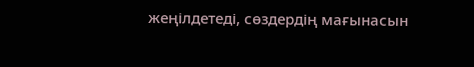жеңілдетеді, сөздердің мағынасын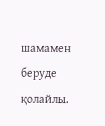шамамен беруде қолайлы.